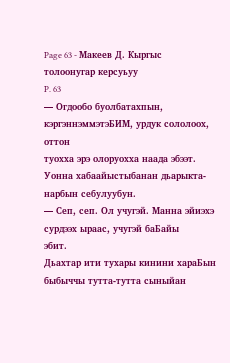Page 63 - Макеев Д. Кыргыс толоонугар керсуьуу
P. 63
— Огдообо буолбатахпын, кэргэннэммэтэБИМ, урдук сололоох, оттон
туохха эрэ олоруохха наада эбээт. Уонна хабаайыстыбанан дьарыкта-
нарбын себулуубун.
— Сеп, сеп. Ол учугэй. Манна эйиэхэ сурдээх ыраас, учугэй баБайы
эбит.
Дьахтар ити тухары кинини хараБын быбыччы тутта-тутта сыныйан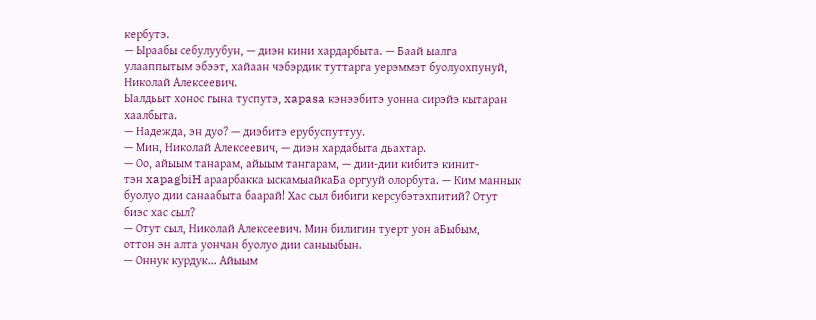кербутэ.
— Ыраабы себулуубун, — диэн кини хардарбыта. — Баай ыалга
улааппытым эбээт, хайаан чэбэрдик туттарга уерэммэт буолуохпунуй,
Николай Алексеевич.
Ыалдьыт хонос гына туспутэ, xapasa кэнээбитэ уонна сирэйэ кытаран
хаалбыта.
— Надежда, эн дуо? — диэбитэ ерубуспуттуу.
— Мин, Николай Алексеевич, — диэн хардабыта дьахтар.
— Оо, айыым танарам, айыым тангарам, — дии-дии кибитэ кинит-
тэн xapagbiH араарбакка ыскамыайкаБа оргууй олорбута. — Ким маннык
буолуо дии санаабыта баарай! Хас сыл бибиги керсубэтэхпитий? Отут
биэс хас сыл?
— Отут сыл, Николай Алексеевич. Мин билигин туерт уон аБыбым,
оттон эн алта уончан буолуо дии саныыбын.
— Оннук курдук... Айыым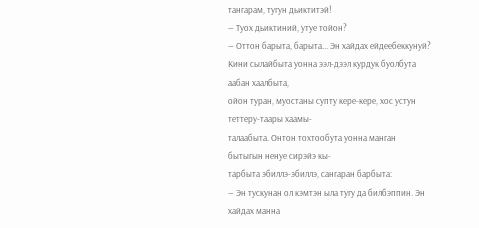тангарам, тугун дьиктитэй!
— Туох дьиктиний, утуе тойон?
— Оттон барыта, барыта... Эн хайдах ейдеебеккунуй?
Кини сылайбыта уонна ээл-дээл курдук буолбута аабан хаалбыта,
ойон туран, муостаны супту кере-кере, хос устун теттеру-таары хаамы-
талаабыта. Онтон тохтообута уонна манган бытыгын ненуе сирэйэ кы-
тарбыта эбиллэ-эбиллэ, сангаран барбыта:
— Эн тускунан ол кэмтэн ыла тугу да билбэппин. Эн хайдах манна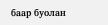баар буолан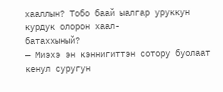хааллын? Тобо баай ыалгар уруккун курдук олорон хаал-
батаххыный?
— Миэхэ эн кэннигиттэн сотору буолаат кенул суругун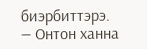биэрбиттэрэ.
— Онтон ханна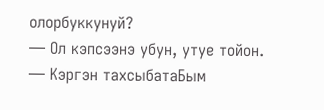олорбуккунуй?
— Ол кэпсээнэ убун, утуе тойон.
— Кэргэн тахсыбатаБым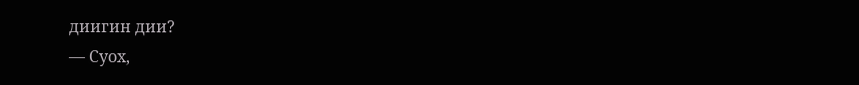диигин дии?
— Суох,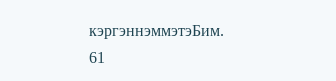кэргэннэммэтэБим.
61